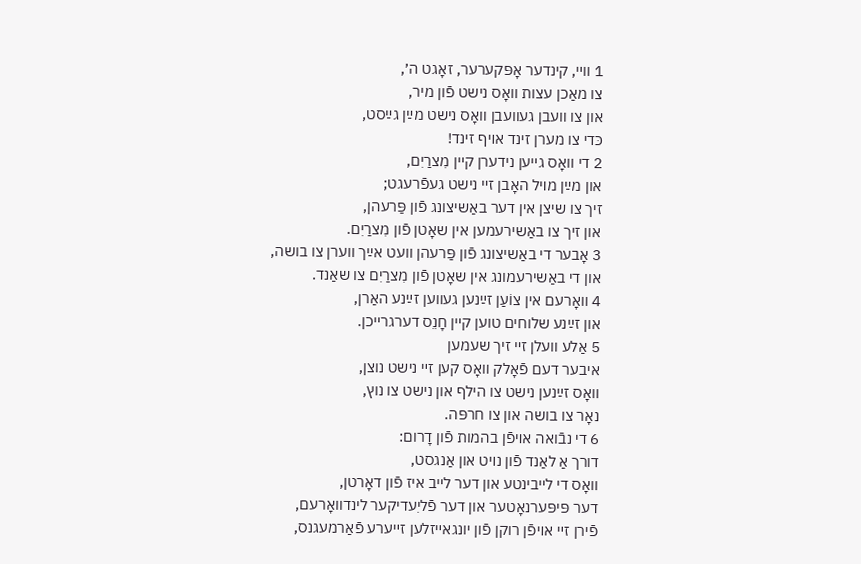1 װײ, קינדער אָפּקערער, זאָגט ה׳,
צו מאַכן עצות װאָס נישט פֿון מיר,
און צו װעבן געװעבן װאָס נישט מײַן גײַסט,
כּדי צו מערן זינד אױף זינד!
2 די װאָס גײען נידערן קײן מִצרַיִם,
און מײַן מױל האָבן זײ נישט געפֿרעגט;
זיך צו שיצן אין דער באַשיצונג פֿון פַּרעהן,
און זיך צו באַשירעמען אין שאָטן פֿון מִצרַיִם.
3 אָבער די באַשיצונג פֿון פַּרעהן װעט אײַך װערן צו בושה,
און די באַשירעמונג אין שאָטן פֿון מִצרַיִם צו שאַנד.
4 װאָרעם אין צוֹעַן זײַנען געװען זײַנע האַרן,
און זײַנע שלוחים טוען קײן חָנֵס דערגרײכן.
5 אַלע װעלן זײ זיך שעמען
איבער דעם פֿאָלק װאָס קען זײ נישט נוצן,
װאָס זײַנען נישט צו הילף און נישט צו נוץ,
נאָר צו בושה און צו חרפּה.
6 די נבֿואה אױפֿן בהמות פֿון דָרום:
דורך אַ לאַנד פֿון נױט און אַנגסט,
װאָס די לײבינטע און דער לײב איז פֿון דאָרטן,
דער פּיפּערנאָטער און דער פֿליִעדיקער לינדװאָרעם,
פֿירן זײ אױפֿן רוקן פֿון יונגאײזלען זײערע פֿאַרמעגנס,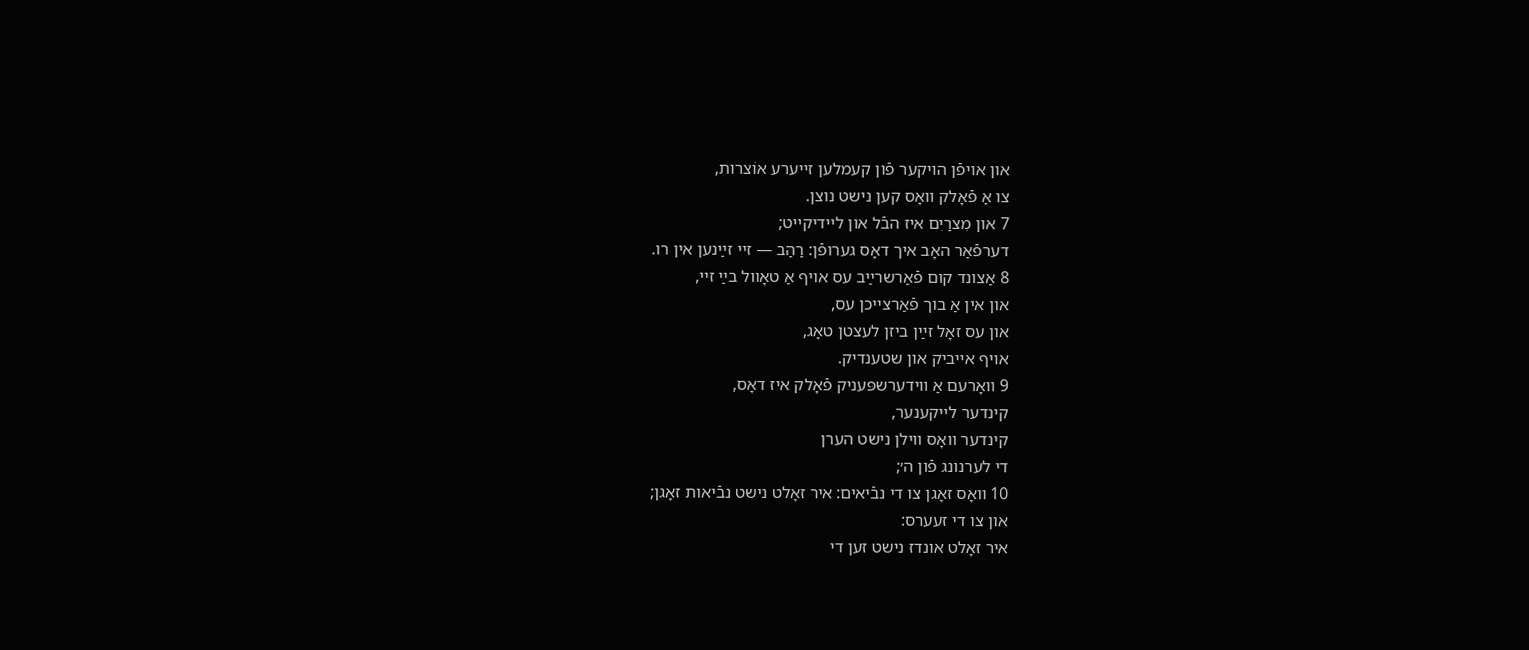און אױפֿן הױקער פֿון קעמלען זײערע אוֹצרות,
צו אַ פֿאָלק װאָס קען נישט נוצן.
7 און מִצרַיִם איז הבֿל און לײדיקײט;
דערפֿאַר האָב איך דאָס גערופֿן: רַהַב — זײ זײַנען אין רו.
8 אַצונד קום פֿאַרשרײַב עס אױף אַ טאָװל בײַ זײ,
און אין אַ בוך פֿאַרצײכן עס,
און עס זאָל זײַן ביזן לעצטן טאָג,
אױף אײביק און שטענדיק.
9 װאָרעם אַ װידערשפּעניק פֿאָלק איז דאָס,
קינדער לײקענער,
קינדער װאָס װילן נישט הערן
די לערנונג פֿון ה׳;
10 װאָס זאָגן צו די נבֿיאים: איר זאָלט נישט נבֿיאות זאָגן;
און צו די זעערס:
איר זאָלט אונדז נישט זען די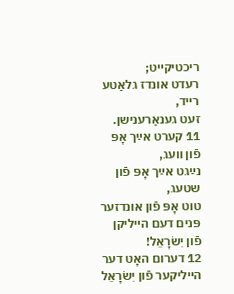ריכטיקײט;
רעדט אונדז גלאַטע רײד,
זעט גענאַרענישן.
11 קערט אײַך אָפּ פֿון װעג,
נײַגט אײַך אָפּ פֿון שטעג,
טוט אָפּ פֿון אונדזער פּנים דעם הײליקן פֿון יִשׂרָאֵל!
12 דערום האָט דער הײליקער פֿון יִשׂרָאֵל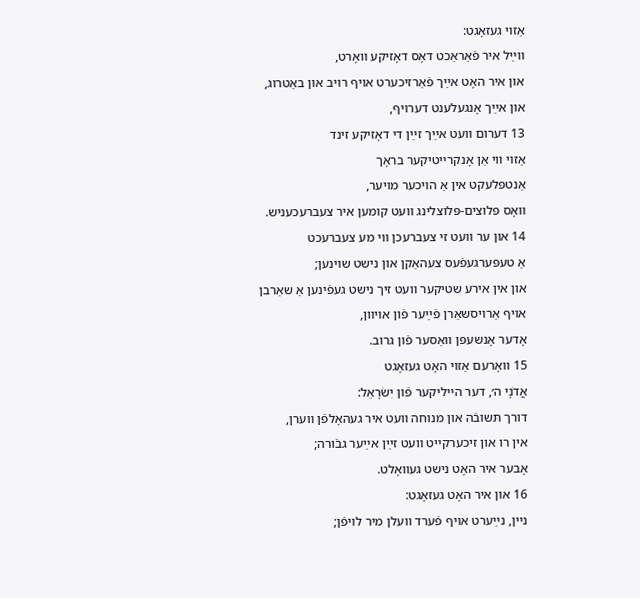אַזױ געזאָגט:
װײַל איר פֿאַראַכט דאָס דאָזיקע װאָרט,
און איר האָט אײַך פֿאַרזיכערט אױף רױב און באַטרוג,
און אײַך אָנגעלענט דערױף,
13 דערום װעט אײַך זײַן די דאָזיקע זינד
אַזױ װי אַן אָנקרײטיקער בראָך
אַנטפּלעקט אין אַ הױכער מױער,
װאָס פּלוצים-פּלוצלינג װעט קומען איר צעברעכעניש.
14 און ער װעט זי צעברעכן װי מע צעברעכט
אַ טעפּערגעפֿעס צעהאַקן און נישט שױנען;
און אין אירע שטיקער װעט זיך נישט געפֿינען אַ שאַרבן
אױף אַרױסשאַרן פֿײַער פֿון אױװן,
אָדער אָנשעפּן װאַסער פֿון גרוב.
15 װאָרעם אַזױ האָט געזאָגט
אֲדֹנָי ה׳, דער הײליקער פֿון יִשׂרָאֵל:
דורך תּשובֿה און מנוחה װעט איר געהאָלפֿן װערן,
אין רו און זיכערקײט װעט זײַן אײַער גבֿורה;
אָבער איר האָט נישט געװאָלט.
16 און איר האָט געזאָגט:
נײן, נײַערט אױף פֿערד װעלן מיר לױפֿן;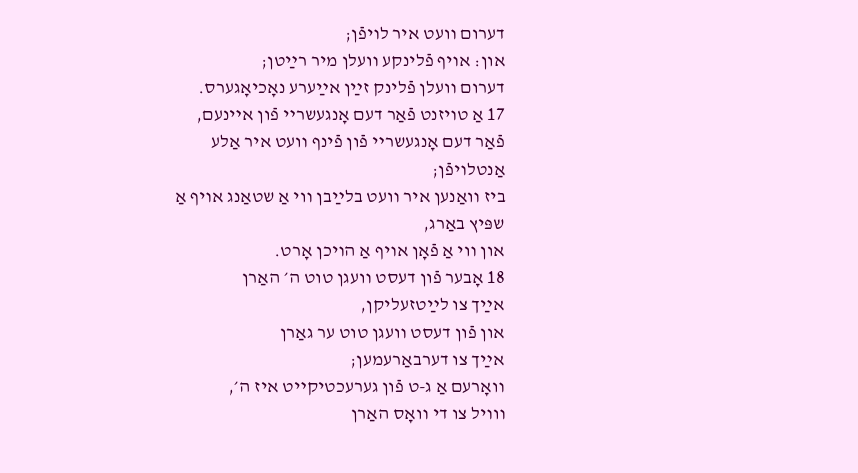דערום װעט איר לױפֿן;
און: אױף פֿלינקע װעלן מיר רײַטן;
דערום װעלן פֿלינק זײַן אײַערע נאָכיאָגערס.
17 אַ טױזנט פֿאַר דעם אָנגעשרײ פֿון אײנעם,
פֿאַר דעם אָנגעשרײ פֿון פֿינף װעט איר אַלע אַנטלױפֿן;
ביז װאַנען איר װעט בלײַבן װי אַ שטאַנג אױף אַ שפּיץ באַרג,
און װי אַ פֿאָן אױף אַ הױכן אָרט.
18 אָבער פֿון דעסט װעגן טוט ה׳ האַרן
אײַך צו לײַטזעליקן,
און פֿון דעסט װעגן טוט ער גאַרן
אײַך צו דערבאַרעמען;
װאָרעם אַ ג-ט פֿון גערעכטיקײט איז ה׳,
װױל צו די װאָס האַרן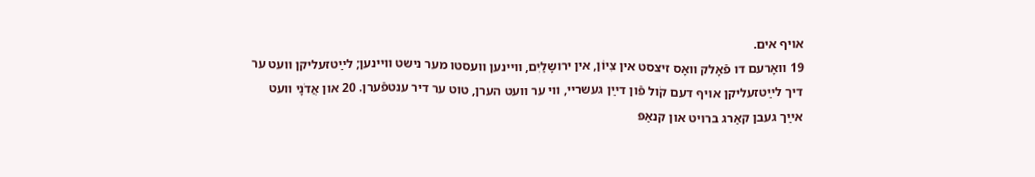אױף אים.
19 װאָרעם דו פֿאָלק װאָס זיצסט אין צִיוֹן, אין ירושָלַיִם, װײנען װעסטו מער נישט װײנען; לײַטזעליקן װעט ער דיך לײַטזעליקן אױף דעם קֹול פֿון דײַן געשרײ, װי ער װעט הערן, טוט ער דיר ענטפֿערן. 20 און אֲדֹנָי װעט אײַך געבן קאַרג ברױט און קנאַפּ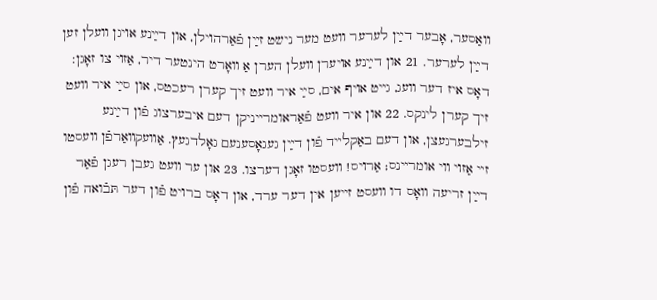װאַסער, אָבער דײַן לערער װעט מער נישט זײַן פֿאַרהױלן, און דײַנע אױגן װעלן זען דײַן לערער. 21 און דײַנע אױערן װעלן הערן אַ װאָרט הינטער דיר, אַזױ צו זאָגן: דאָס איז דער װעג, גײט אױף אים, סײַ איר װעט זיך קערן רעכטס, און סײַ איר װעט זיך קערן לינקס. 22 און איר װעט פֿאַראומרײניקן דעם איבערצוג פֿון דײַנע זילבערגעצן, און דעם באַקלײד פֿון דײַן געגאָסענעם גאָלדגעץ. אַװעקװאַרפֿן װעסטו זײ אַזױ װי אומרײנס; אַרױס! װעסטו זאָגן דערצו. 23 און ער װעט געבן רעגן פֿאַר דײַן זריעה װאָס דו װעסט זײען אין דער ערד, און דאָס ברױט פֿון דער תּבֿואה פֿון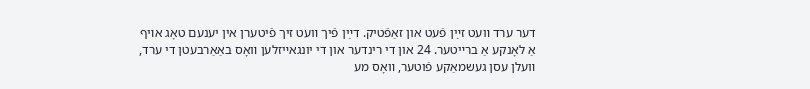דער ערד װעט זײַן פֿעט און זאַפֿטיק. דײַן פֿיך װעט זיך פֿיטערן אין יענעם טאָג אױף אַ לאָנקע אַ ברײטער. 24 און די רינדער און די יונגאײזלען װאָס באַאַרבעטן די ערד, װעלן עסן געשמאַקע פֿוטער, װאָס מע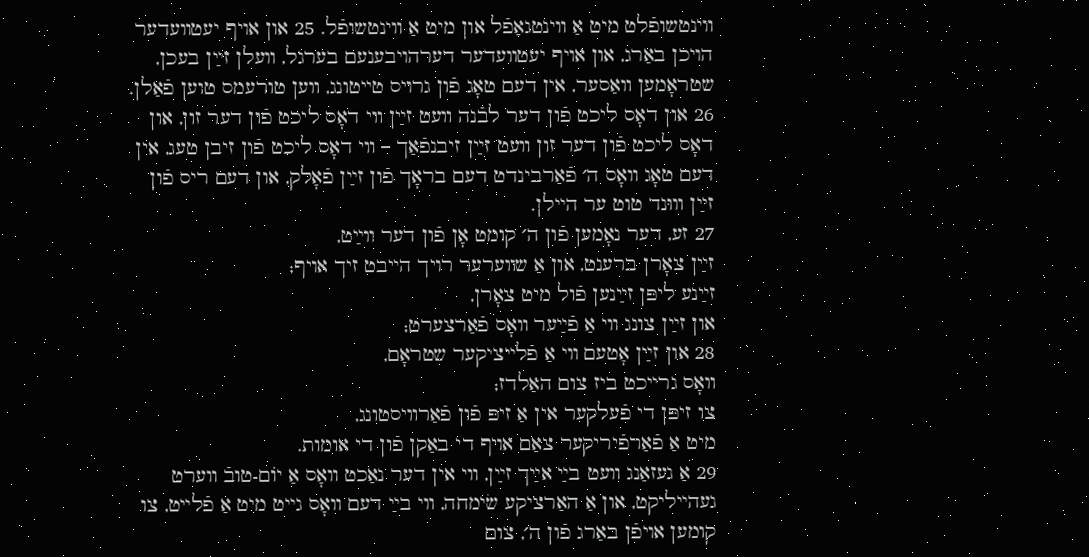װינטשופֿלט מיט אַ װינטגאַפֿל און מיט אַ װינטשופֿל. 25 און אױף יעטװעדער הױכן באַרג, און אױף יעטװעדער דערהױבענעם בערגל, װעלן זײַן בעכן, שטראָמען װאַסער, אין דעם טאָג פֿון גרױס טײטונג, װען טורעמס טוען פֿאַלן. 26 און דאָס ליכט פֿון דער לבֿנה װעט זײַן װי דאָס ליכט פֿון דער זון, און דאָס ליכט פֿון דער זון װעט זײַן זיבנפֿאַך – װי דאָס ליכט פֿון זיבן טעג, אין דעם טאָג װאָס ה׳ פֿאַרבינדט דעם בראָך פֿון זײַן פֿאָלק, און דעם ריס פֿון זײַן װוּנד טוט ער הײלן.
27 זע, דער נאָמען פֿון ה׳ קומט אָן פֿון דער װײַט,
זײַן צאָרן ברענט, און אַ שװערער רױך הײבט זיך אױף;
זײַנע ליפּן זײַנען פֿול מיט צאָרן,
און זײַן צונג װי אַ פֿײַער װאָס פֿאַרצערט;
28 און זײַן אָטעם װי אַ פֿלײציקער שטראָם,
װאָס גרײכט ביז צום האַלדז;
צו זיפּן די פֿעלקער אין אַ זיפּ פֿון פֿאַרװיסטונג,
מיט אַ פֿאַרפֿיריקער צאַם אױף די באַקן פֿון די אומות.
29 אַ געזאַנג װעט בײַ אײַך זײַן, װי אין דער נאַכט װאָס אַ יוֹם-טובֿ װערט געהײליקט, און אַ האַרציקע שׂימחה, װי בײַ דעם װאָס גײט מיט אַ פֿלײט, צו קומען אױפֿן באַרג פֿון ה׳, צום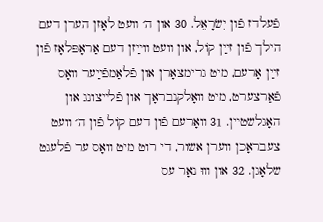פֿעלדז פֿון יִשׂרָאֵל. 30 און ה׳ װעט לאָזן הערן דעם הילך פֿון זײַן קֹול, און װעט װײַזן דעם אַראָפּלאָז פֿון זײַן אָרעם, מיט גרימצאָרן און פֿלאַמפֿײַער װאָס פֿאַרצערט, מיט װאָלקנבראָך און פֿלײצונג און האָגלשטײן. 31 װאָרעם פֿון דעם קֹול פֿון ה׳ װעט צעבראָכן װערן אשור, די רוט מיט װאָס ער פֿלעגט שלאָגן. 32 און װוּ נאָר עס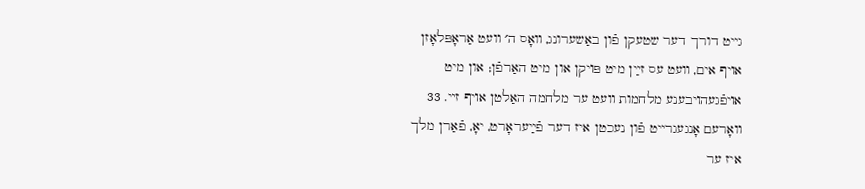גײט דורך דער שטעקן פֿון באַשערונג, װאָס ה׳ װעט אַראָפּלאָזן אױף אים, װעט עס זײַן מיט פּױקן און מיט האַרפֿן; און מיט אױפֿגעהױבענע מלחמות װעט ער מלחמה האַלטן אױף זײ. 33 װאָרעם אָנגעגרײט פֿון נעכטן איז דער פֿײַעראָרט, יאָ, פֿאַרן מלך איז ער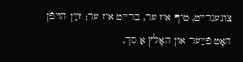צוגעגרײט, טיף איז ער, ברײט איז ער; זײַן הױפֿן האָט פֿײַער און האָלץ אַ סך,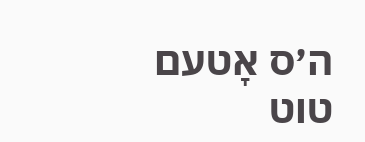ה׳ס אָטעם טוט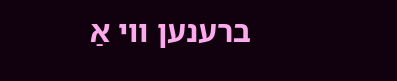ברענען װי אַ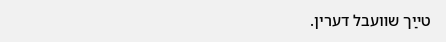טײַך שװעבל דערין.